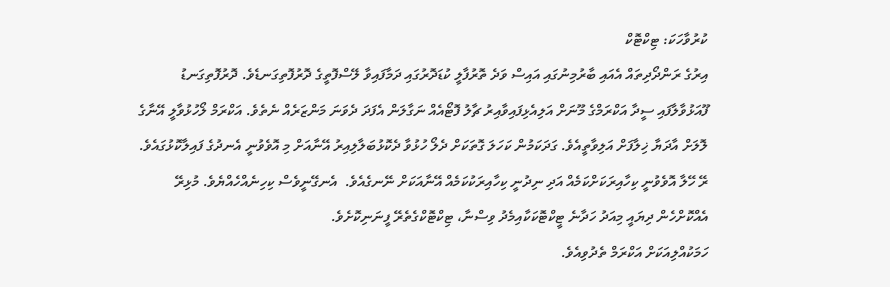ކުރުވާހަކަ: ޓިކްޓޮކް
އިރުގެ ރަންދޯދިތައް އެއައި ބާރުމިނުގައި އައިސް ވަދެ ތޮރުފާލީ ކުޑަދޮރުގައި ދަމާފައިވާ ލޭސްފޮތީގެ ދޮރުފޮތިގަނޑެވެ. ދޮރުފޮތިގަނޑު ފޫއަޅުވާލާފައި ސީދާ އަކްރަމްގެ މޫނަށް އަލިއެޅިފައިވާއިރު ޗާލު ފޮޓޯއެއް ނަގާލަން އެފަދަ ދެވަނަ މަންޒަރެއް ނެތެވެ. އަކްރަމް ލޯހުޅުވާލީ އޭނާގެ ލޮލަށް އާދަޔާ ޚިލާފަށް އަލިވާތީއެވެ. ގަދަކަމުން ކަހަލަ ގޮތަކަށް ދެލޯ ހުޅުވާ ދެކޮޅުބަލާލިއިރު އޭނާއަށް މި އޮވެވުނީ އެނދުގެ ފައިލާކޮޅުގައެވެ. ރޭ ހޭލާ އޮވެވުނީ ކިހާއިރަކަށްކަމެއް އަދި ނިދުނީ ކިހާއިރަކުކަމެއް އޭނާއަކަށް ނޭނގެއެވެ.  އެނގޭނީވެސް ކިހިނެއްހެއްޔެވެ. މުޅިރޭ އެއްކޮށްހެން ދިޔައީ މިއަދު ހަދާނެ ޓީކްޓޮކަކާއިމެދު ވިސްނާ، ޓިކްޓޮކްގެތެރޭ ފީނަނިކޮށެވެ.
ހަމަކުއްލިއަކަށް އަކްރަމް ތެދުވިއެވެ.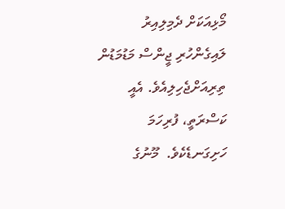މޯޅިއަކަށް ދެމިލިއިރު ލައިގެންހުރި ޖީންސް މަޑުމަޑުން ތިރިއަށްޖެހިލިއެވެ. އެއީ ކަސްރަތީ، ފުރިހަމަ ހަށިގަނޑެކެވެ.  މޫނުގެ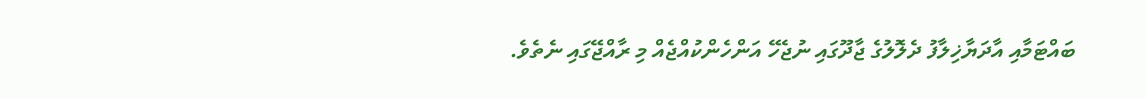ބައްޓަމާއި އާދަޔާޚިލާފު ދެލޮލުގެ ޖާދޫގައި ނުޖެހޭ އަންހެންކުއްޖެއް މި ރާއްޖޭގައި ނެތެވެ.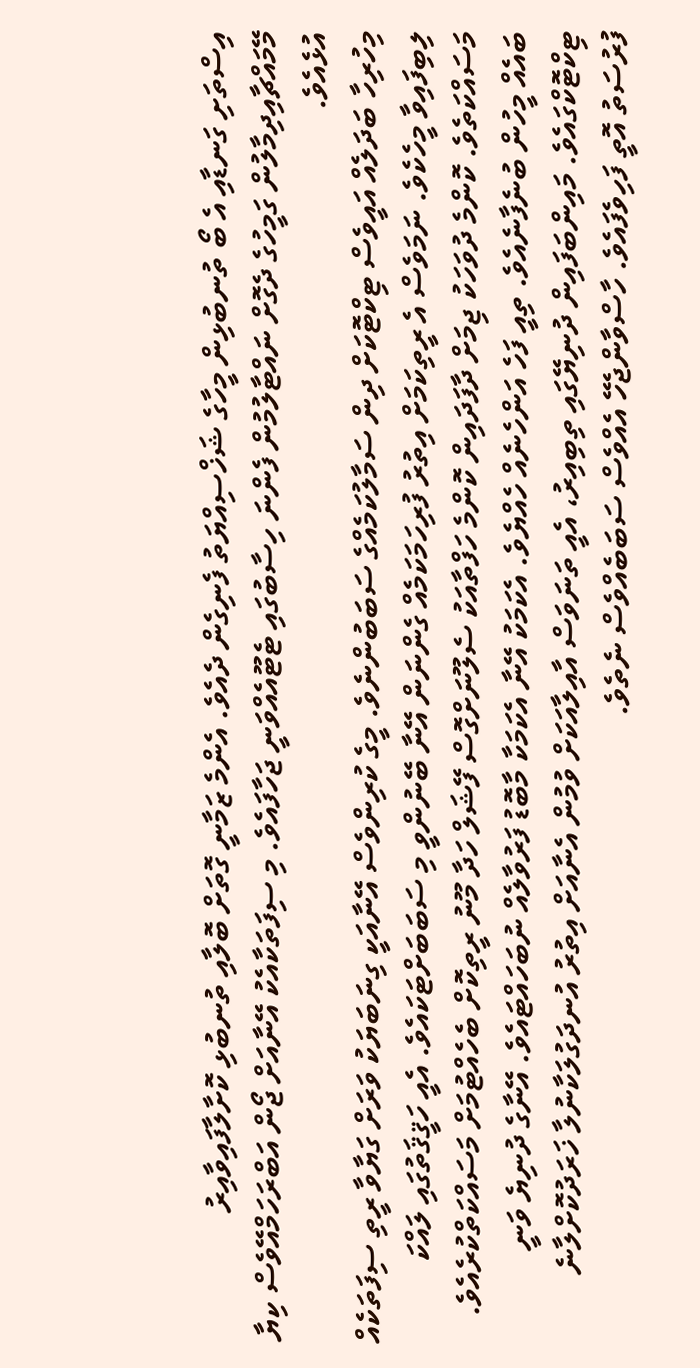އިސްތަށި ގަނޑާއި އެ ބޯ ތުނބުޅިން މީހާގެ ޝަޚްސިއްޔަތު ފެނިގެން ދެއެވެ. އެންމެ ޒަމާނީ ގޮތަށް ބޮލާއި ތުނބުޅި ކޮށާލާފައިވާއިރު މޭމައްޗާއިދިމާލުން ގަމީހުގެ ދެގޮށް ނައްޓާލުމުން ފެންނަ ހިސާބުގައި ޓެޓޫއެއްވަނީ ޖަހާފައެވެ. މި ސިފަތަކާއެކު އޭނާއަށް ޖޯން އަބްރަހަމްއޭވެސް ކިޔާ އުޅެއެވެ.
މިހުރިހާ ބަދަލެއް އައީވެސް ޓިކްޓޮކަށް ދިން ސަމާލުކަމެއްގެ ސަބަބުންނެވެ. މީގެ ކުރިންވެސް އޭނާއަކީ ގިނަބަޔަކު ވަރަށް ގަޔާވާ ރީތި ސިފަތަކެއް ލިބިފައިވާ މީހެކެވެ. ނަމަވެސް އެ ރީތިކަމަށް އިތުރު ފުރިހަމަކަމެއް ގެންނަން އޭނާ ބޭނުންވީ މި ސަބަބަށްޓަކައެވެ. އެއީ ހަޤީޤަތުގައި ލައްކަ މަސައްކަތެވެ. ކޮންމެ ދުވަހަކު ޖިމަށް ދާފަދައިން ކޮންމެ ހަފްތާއަކު ސެލޫނަށްގޮސް ފޭޝަލް ހަދާ މޫނު ރީތިކޮށް ބެހެއްޓުމަށް މަސައްކަތްކުރެއެވެ. ބައެއް މީހުން ބުނެފާނެއެވެ. ތިއީ ފަހެ އަންހެނެއް ހެއްޔެވެ. އެކަމަކު އޭނާ އެކަމަކާ މާބޮޑު ފަރުވާލެއް ނުބަހައްޓައެވެ. އޭނާގެ ދުނިޔެ ވަނީ ޓިކްޓޮކްގައެވެ. މައިންބަފައިން ދުނިޔޭގައި ތިބިއިރު، އެއީ ތަނަވަސް އާއިލާއަކަށް ވުމުން އެނާއަށް އިތުރު އުނދަގުލަކާނުލާ ޚަރަދުކޮށްލާނެ ފުރުސަތު އޮތީ ފަހިވެފައެވެ. ހާސްވާންޖެހޭ އެއްވެސް ސަބަބެއްވެސް ނެތެވެ.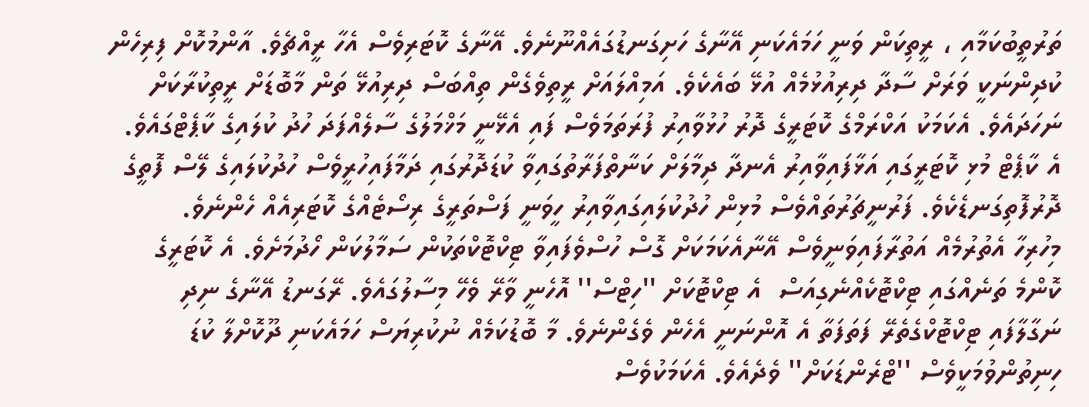ތަރުތީބުކަމާއި ، ރީތިކަން ވަނީ ހަމައެކަނި އޭނާގެ ހަށިގަނޑުގައެއްނޫނެވެ. އޭނާގެ ކޮޓަރިވެސް އެހާ ރީއްޗެވެ. އާންމުކޮށް ފިރިހެން ކުދިންނަކީ ވަރަށް ސާދާ ދިރިއުޅުމެއް އުޅޭ ބައެކެވެ. އަމިއްލައަށް ރީތިވެގެން ތިއްބަސް ދިރިއުޅޭ ތަން މާބޮޑަށް ރީތިކުރާކަށް ނަހަދައެވެ. އެކަމަކު އަކްރަމްގެ ކޮޓަރީގެ ދޮރު ހުޅުވާއިރު ފުރަތަމަވެސް ފައި އެޅޭނީ މަޚްމަލުގެ ސާލެއްފަދަ ހުދު ކުލައިގެ ކާޕެޓްގައެވެ. އެ ކާޕެޓް މުޅި ކޮޓަރީގައި އަޅާފައިވާއިރު އެނދާ ދިމާލަށް ކަނާތްފަރާތުގައިވާ ކުޑަދޮރުގައި ދަމާފައިހުރީވެސް ހުދުކުލައިގެ ލޭސް ފޮތީގެ ދޮރުފޮތިގަނޑެކެވެ. ފަރުނީޗަރުތައްވެސް މުޅިން ހުދުކުލައިގައިވާއިރު ހީވަނީ ފަސްތަރީގެ ރިސޯޓެއްގެ ކޮޓަރިއެއް ހެންނެވެ.
މިހުރިހާ އެތުރުމެއް އަތުރާފައިވަނީވެސް އޭނާއެކަމަކަށް ގޮސް ހުސްވެފައިވާ ޓިކްޓޮކްތަކުން ސަމާލުކަން ހޯދުމަށެވެ. އެ ކޮޓަރީގެ ކޮންމެ ތަނެއްގައި ޓިކްޓޮކެއްނެގިއަސް  އެ ޓިކްޓޮކަށް ''ހިޓްސް'' އޮހެނީ ވާރޭ ވެހޭ މިސާލުގައެވެ. ރޭގަނޑު އޭނާގެ ނިދި ނަގާލާފައި ޓިކްޓޮކްގެތެރޭ ފަތަފަތާ އެ އޮންނަނީ އެހެން ވެގެންނެވެ. މާ ބޮޑުކަމެއް ނުކުރިޔަސް ހަމައެކަނި ދޫކޮށްލާ ކުޑަ ހިނިތުންވުމަކީވެސް ''ޓްރެންޑަކަށް'' ވެދެއެވެ. އެކަމަކުވެސް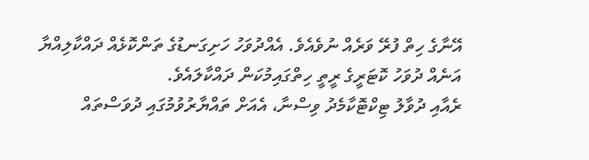އޭނާގެ ހިތް ފުރޭ ވަރެއް ނުވެއެވެ. އެއްދުވަހު ހަށިގަނޑުގެ ތަންކޮޅެއް ދައްކާލިއްޔާ އަނެއް ދުވަހު ކޮޓަރީގެ ރީތީ ހިތްގައިމުކަން ދައްކާލައެވެ.
ރެއާއި ދުވާލު ޓިކްޓޮކާމެދު ވިސްނާ، އެއަށް ތައްޔާރުވުމުގައި ދުވަސްތައް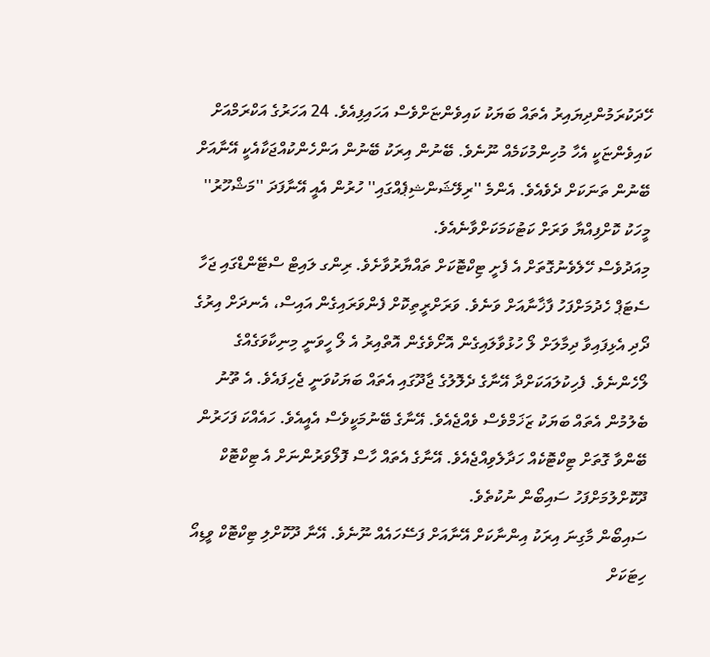ހޭދަކުރަމުންދިޔައިރު އެތައް ބަޔަކު ކައިވެންޏަށްވެސް އަހައިފިއެވެ. 24 އަހަރުގެ އަކްރަމްއަށް ކައިވެންޏަކީ އެހާ މުހިންމުކަމެއް ނޫނެވެ. ބޭނުން އިރަކު ބޭނުން އަންހެންކުއްޖަކާއެކީ އޭނާއަށް ބޭނުން ތަނަކަށް ދެވެއެވެ. އެންމެ ''ރިލޭޝަންޝިޕެއްގައި'' ހުރުން އެއީ އޭނާފަދަ ''މަޝްހޫރު'' މީހަކު ކޮށްފިއްޔާ ވަރަށް ކަޓުކަމަކަށްވާނެއެވެ.
މިއަދުވެސް ހޭލެވެނުގޮތަށް އެ ފެށީ ޓިކްޓޮކަށް ތައްޔާރުވާށެވެ. ރިންގ ލައިޓް ސްޓޭންޑްގައި ޖަހާ ސެޓަޕް ހެދުމަށްފަހު ފާޚާނާއަށް ވަނެވެ. ވަރަށްރީތިކޮށް ފެންވަރައިގެން އައިސް، އެނދަށް އިރުގެ ދޯދި އެޅިފައިވާ ދިމާލަށް ލޯ ހުޅުވާލައިގެން އޮށޯވެގެން އޮތްއިރު އެ ލޯ ހީވަނީ މިނިކާވަގެއްގެ ލޯހެންނެވެ. ފެހިކުލައަކަށްދާ އޭނާގެ ދެލޮލުގެ ޖާދޫގައި އެތައް ބަޔަކުވަނީ ޖެހިފައެވެ. އެ ތޫނު ބެލުމުން އެތައް ބަޔަކު ޒަޚަމްވެސް ވެއްޖެއެވެ. އޭނާގެ ބޭނުމަކީވެސް އެއީއެވެ. ހައެއްކަ ފަހަރުން ބޭންވާ ގޮތަށް ޓިކްޓޮކެއް ހަދާލެވިއްޖެއެވެ. އޭނާގެ އެތައް ހާސް ފޮލޯވަރުންނަށް އެ ޓިކްޓޮކް ދޫކޮށްލުމަށްފަހު ސައިބޯން ނުކުތެވެ.
ސައިބޯން މާގިނަ އިރަކު އިންނާކަށް އޭނާއަށް ފަސޭހައެއް ނޫނެވެ. އޭނާ ދޫކޮށްލި ޓިކްޓޮކް ވީޑިއޯ ހިޓަކަށް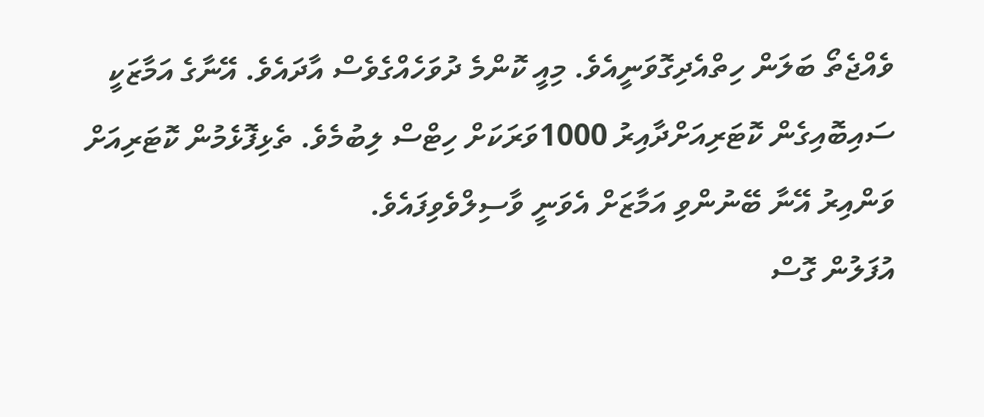ވެއްޖެތޯ ބަލަން ހިތްއެދިގޮވަނީއެވެ. މިއީ ކޮންމެ ދުވަހެއްގެވެސް އާދައެވެ. އޭނާގެ އަމާޒަކީ ސައިބޮއިގެން ކޮޓަރިއަށްދާއިރު 1000ވަރަކަށް ހިޓްސް ލިބުމެވެ. ތެޅިފޮޅެމުން ކޮޓަރިއަށް ވަންއިރު އޭނާ ބޭނުންވި އަމާޒަށް އެވަނީ ވާސިލްވެވިފައެވެ.
އުފަލުން ގޮސް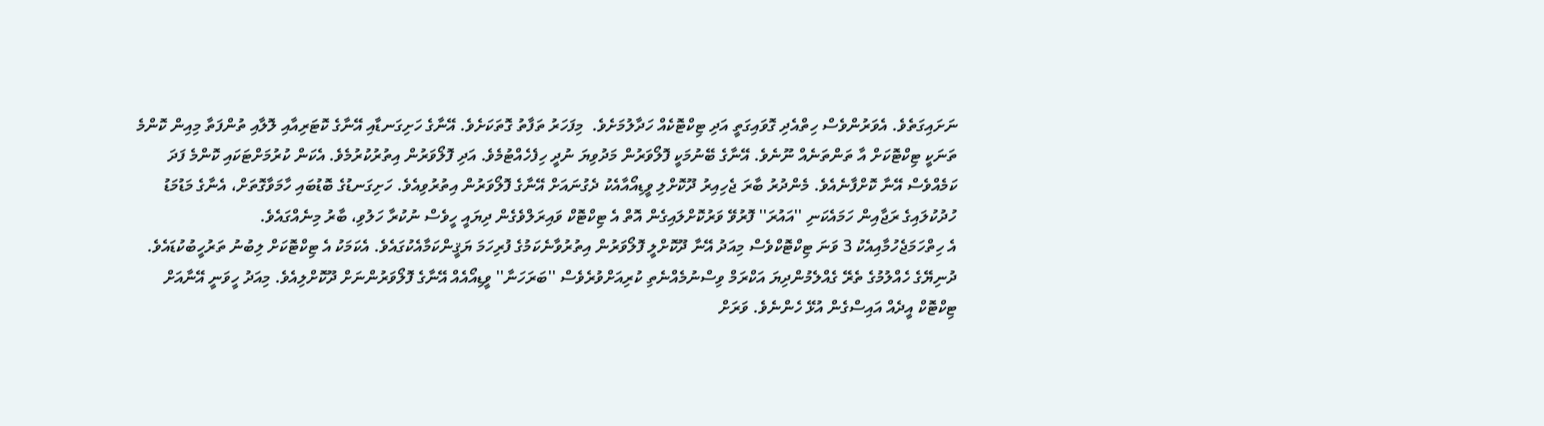ނަށައިގަތެވެ. އެވަރުންވެސް ހިތްއެދި ގޮވައިގަތީ އަދި ޓިކްޓޮކެއް ހަދާލުމަށެވެ.  މިފަހަރު ތަފާތު ގޮތަކަށެވެ. އޭނާގެ ހަށިގަނޑާއި އޭނާގެ ކޮޓަރިއާއި ލޮލާއި ތުންފަތާ މިއިން ކޮންމެ ތަނަކީ ޓިކްޓޮކަށް އާ ތަންތަނެއް ނޫނެވެ. އޭނާގެ ބޭނުމަކީ ފޮލޯވަރުން މަދުވިޔަ ނުދީ ހިފެހެއްޓުމެވެ. އަދި ފޮލޯވަރުން އިތުރުކުރުމެވެ. އެކަން ކުރުމަށްޓަކައި ކޮންމެ ފަދަ ކަމެއްވެސް އޭނާ ކޮށްފާނެއެވެ. މެންދުރު ބާރަ ޖެހިއިރު ދޫކޮށްލި ވީޑިއޯއާއެކު ދެގުނައަށް އޭނާގެ ފޮލޯވަރުން އިތުރުވިއެވެ. ހަށިގަނޑުގެ ބޮޑުބައި ހާމަވާގޮތަށް، އެނާގެ މަޑުމަޑު ހުދުކުލައިގެ ރަޖާއިން ހަމައެކަނި ''އައުރަ'' ފޮރުވޭ ވަރުކޮށްލައިގެން އޮތް އެ ޓިކްޓޮކް ވައިރަލްވެގެން ދިޔައީ ހީވެސް ނުކުރާ ހަލުވި، ބާރު މިނެއްގައެވެ.
އެ ހިތްހަމަޖެހުމާއިއެކު 3 ވަނަ ޓިކްޓޮކްވެސް މިއަދު އޭނާ ދޫކޮށްލީ ފޮލޯވަރުން އިތުރުވާނެކަމުގެ ފުރިހަމަ ޔަޤީންކަމާއެކުގައެވެ. އެކަމަކު އެ ޓިކްޓޮކަށް ލިބުނު ތަރުހީބުކުޑައެވެ. ދުނިޔޭގެ ހެއްލުމުގެ ތެރޭ ގެއްލެމުންދިޔަ އަކްރަމް ވިސްނުމެއްނެތި ކުރިއަށްވުރެވެސް ''ބަރަހަނާ'' ވީޑިއޯއެއް އޭނާގެ ފޮލޯވަރުންނަށް ދޫކޮށްލިއެވެ. މިއަދު ހީވަނީ އޭނާއަށް ޓިކްޓޮކް އީދެއް އައިސްގެން އުޅޭ ހެންނެވެ. ވަރަށް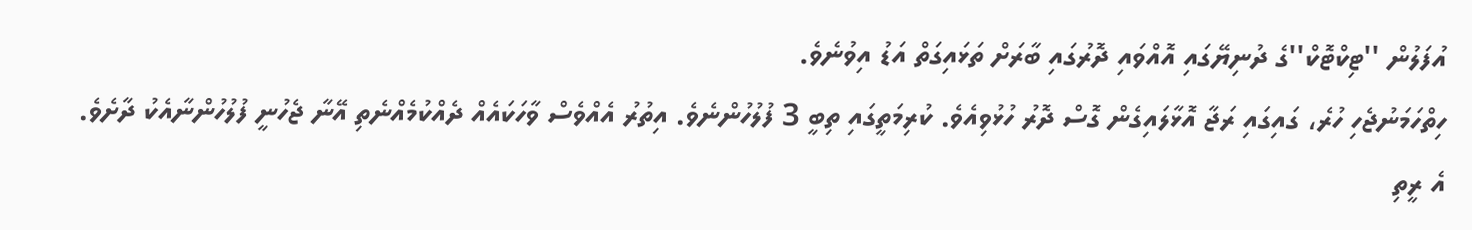އުފަލުން ''ޓިކްޓޮކް''ގެ ދުނިޔޭގައި އޮއްވައި ދޮރުގައި ބާރަށް ތަޅައިގަތް އަޑު އިވުނެވެ.
ހިތްހަމަނުޖެހި ހުރެ، ގައިގައި ރަޖާ އޮޅާލައިގެން ގޮސް ދޮރު ހުޅުވިއެވެ. ކުރިމަތީގައި ތިބީ 3 ފުލުހުންނެވެ. އިތުރު އެއްވެސް ވާހަކައެއް ދެއްކުމެއްނެތި އޭނާ ޖެހުނީ ފުލުހުންނާއެކު ދާށެވެ.
އެ ރީތި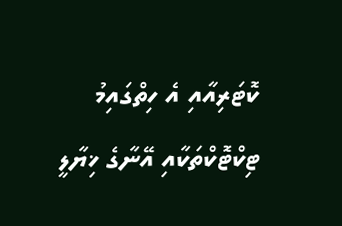ކޮޓަރިއާއި އެ ހިތްގައިމު ޓިކްޓޮކްތަކާއި އޭނާގެ ޚިޔާލީ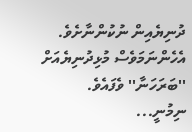ދުނިޔެއިން ނުކުންނާށެވެ. އެހެންނަމަވެސް މުޅިދުނިޔެއަށް ''ބަރަހަނާ'' ވެފައެވެ.
ނިމުނީ...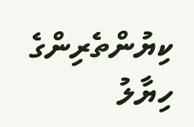ކިޔުންތެރިންގެ ހިޔާލު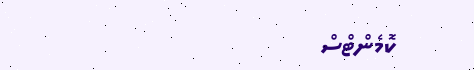ކޮމެންޓްސް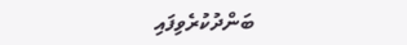ބަންދުކުރެވިފައި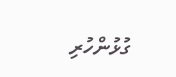ގުޅުންހުރި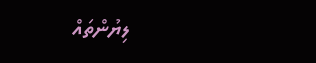ލިޔުންތައް